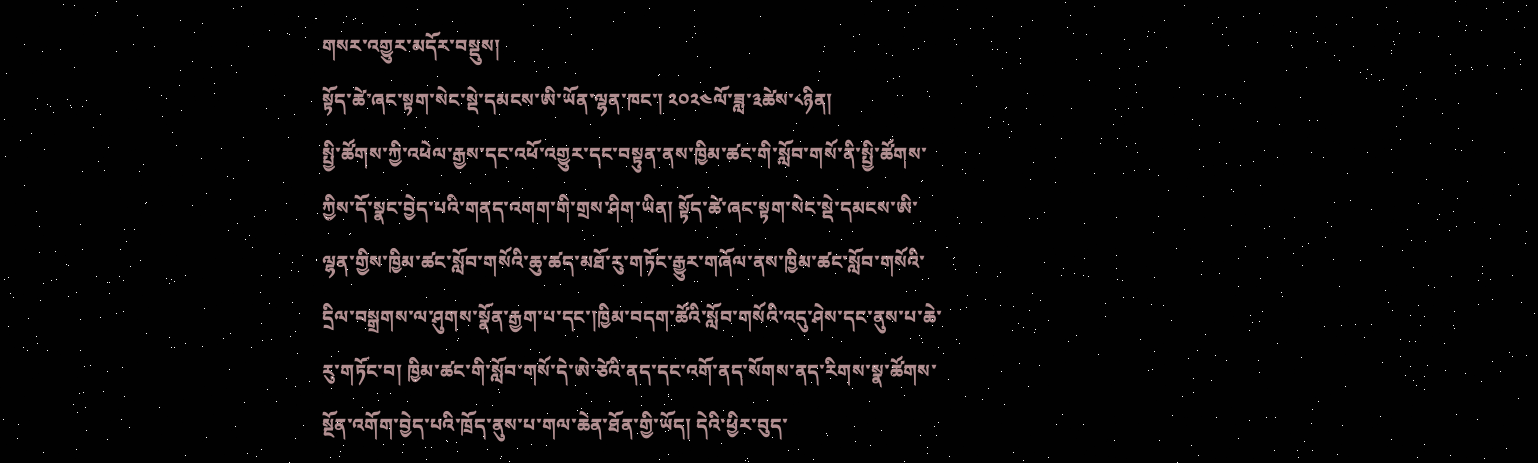གསར་འགྱུར་མདོར་བསྡུས།
སྟོད་ཚེ་ཞང་སྟག་སེང་སྡེ་དམངས་ཨི་ཡོན་ལྷན་ཁང་། ༢༠༢༤ལོ་ཟླ་༣ཚེས་༨ཉིན།
སྤྱི་ཚོགས་ཀྱི་འཕེལ་རྒྱས་དང་འཕོ་འགྱུར་དང་བསྟུན་ནས་ཁྱིམ་ཚང་གི་སློབ་གསོ་ནི་སྤྱི་ཚོགས་ཀྱིས་དོ་སྣང་བྱེད་པའི་གནད་འགག་གི་གྲས་ཤིག་ཡིན། སྟོད་ཚེ་ཞང་སྟག་སེང་སྡེ་དམངས་ཨི་ལྷན་གྱིས་ཁྱིམ་ཚང་སློབ་གསོའི་ཆུ་ཚད་མཐོ་རུ་གཏོང་རྒྱུར་གཞོལ་ནས་ཁྱིམ་ཚང་སློབ་གསོའི་དྲིལ་བསྒྲགས་ལ་ཤུགས་སྣོན་རྒྱག་པ་དང་།ཁྱིམ་བདག་ཚོའི་སློབ་གསོའི་འདུ་ཤེས་དང་ནུས་པ་ཆེ་རུ་གཏོང་བ། ཁྱིམ་ཚང་གི་སློབ་གསོ་དེ་ཨེ་ཙེའི་ནད་དང་འགོ་ནད་སོགས་ནད་རིགས་སྣ་ཚོགས་སྔོན་འགོག་བྱེད་པའི་ཁྲོད་ནུས་པ་གལ་ཆེན་ཐོན་གྱི་ཡོད། དེའི་ཕྱིར་བུད་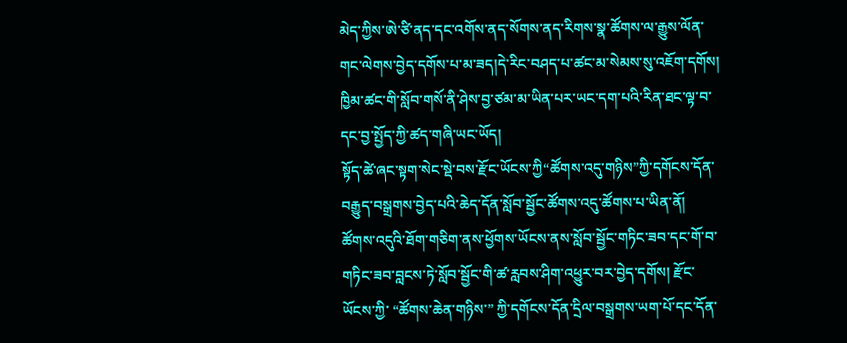མེད་ཀྱིས་ཨེ་ཙི་ནད་དང་འགོས་ནད་སོགས་ནད་རིགས་སྣ་ཚོགས་ལ་རྒྱུས་ལོན་གང་ལེགས་བྱེད་དགོས་པ་མ་ཟད།དེ་རིང་བཤད་པ་ཚང་མ་སེམས་སུ་འཇོག་དགོས། ཁྱིམ་ཚང་གི་སློབ་གསོ་ནི་ཤེས་བྱ་ཙམ་མ་ཡིན་པར་ཡང་དག་པའི་རིན་ཐང་ལྟ་བ་དང་བྱ་སྤྱོད་ཀྱི་ཚད་གཞི་ཡང་ཡོད།
སྟོད་ཚེ་ཞང་སྟག་སེང་སྡེ་བས་རྫོང་ཡོངས་ཀྱི“ཚོགས་འདུ་གཉིས”ཀྱི་དགོངས་དོན་བརྒྱུད་བསྒྲགས་བྱེད་པའི་ཆེད་དོན་སློབ་སྦྱོང་ཚོགས་འདུ་ཚོགས་པ་ཡིན་ནོ།
ཚོགས་འདུའི་ཐོག་གཅིག་ནས་ཕྱོགས་ཡོངས་ནས་སློབ་སྦྱོང་གཏིང་ཟབ་དང་གོ་བ་གཏིང་ཟབ་བླངས་ཏེ་སློབ་སྦྱོང་གི་ཚ་རླབས་ཤིག་འཕྱུར་བར་བྱེད་དགོས། རྫོང་ཡོངས་ཀྱི་ “ཚོགས་ཆེན་གཉིས་” ཀྱི་དགོངས་དོན་དྲིལ་བསྒྲགས་ཡག་པོ་དང་དོན་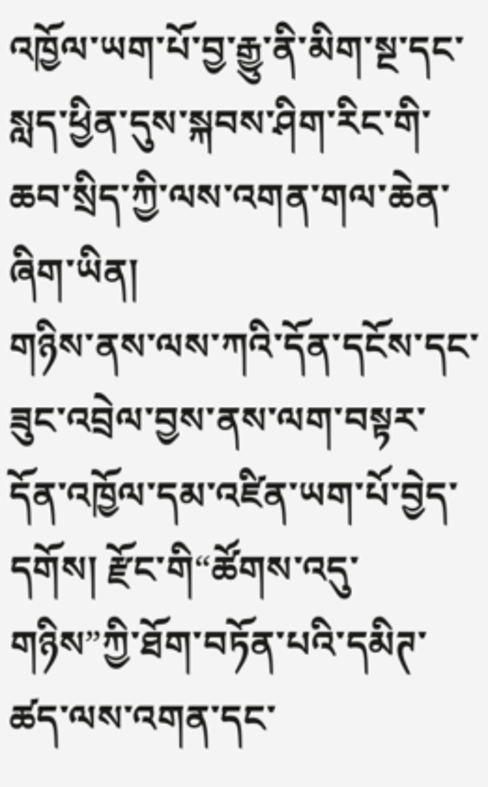འཁྱོལ་ཡག་པོ་བྱ་རྒྱུ་ནི་མིག་སྔ་དང་སླད་ཕྱིན་དུས་སྐབས་ཤིག་རིང་གི་ཆབ་སྲིད་ཀྱི་ལས་འགན་གལ་ཆེན་ཞིག་ཡིན།
གཉིས་ནས་ལས་ཀའི་དོན་དངོས་དང་ཟུང་འབྲེལ་བྱས་ནས་ལག་བསྟར་དོན་འཁྱོལ་དམ་འཛིན་ཡག་པོ་བྱེད་དགོས། རྫོང་གི“ཚོགས་འདུ་གཉིས”ཀྱི་ཐོག་བཏོན་པའི་དམིཊ་ཚད་ལས་འགན་དང་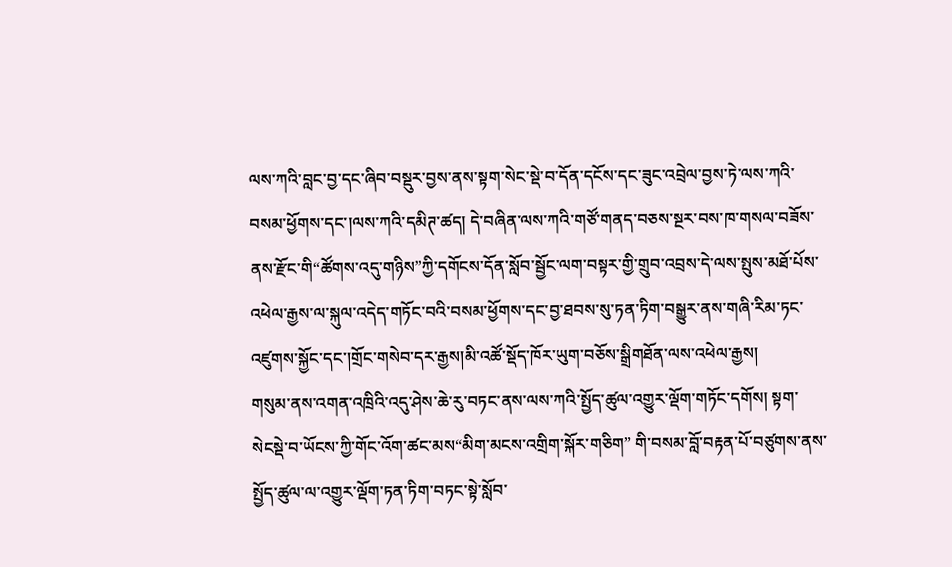ལས་ཀའི་བླང་བྱ་དང་ཞིབ་བསྡུར་བྱས་ནས་སྟག་སེང་སྡེ་བ་དོན་དངོས་དང་ཟུང་འབྲེལ་བྱས་ཏེ་ལས་ཀའི་བསམ་ཕྱོགས་དང་།ལས་ཀའི་དམིཊ་ཚད། དེ་བཞིན་ལས་ཀའི་གཙོ་གནད་བཅས་སྔར་བས་ཁ་གསལ་བཟོས་ནས་རྫོང་གི“ཚོགས་འདུ་གཉིས”ཀྱི་དགོངས་དོན་སློབ་སྦྱོང་ལག་བསྟར་གྱི་གྲུབ་འབྲས་དེ་ལས་སྤུས་མཐོ་པོས་འཕེལ་རྒྱས་ལ་སྐུལ་འདེད་གཏོང་བའི་བསམ་ཕྱོགས་དང་བྱ་ཐབས་སུ་ཏན་ཏིག་བསྒྱུར་ནས་གཞི་རིམ་ཏང་འཛུགས་སྐྱོང་དང་།གྲོང་གསེབ་དར་རྒྱས།མི་འཚོ་སྡོད་ཁོར་ཡུག་བཅོས་སྒྲིགཐོན་ལས་འཕེལ་རྒྱས།
གསུམ་ནས་འགན་འཁྲིའི་འདུ་ཤེས་ཆེ་རུ་བཏང་ནས་ལས་ཀའི་སྤྱོད་ཚུལ་འགྱུར་ལྡོག་གཏོང་དགོས། སྟག་སེངསྡེ་བ་ཡོངས་ཀྱི་གོང་འོག་ཚང་མས“མིག་མངས་འགྲིག་སྐོར་གཅིག” གི་བསམ་བློ་བརྟན་པོ་བཙུགས་ནས་སྤྱོད་ཚུལ་ལ་འགྱུར་ལྡོག་ཏན་ཏིག་བཏང་སྟེ་སློབ་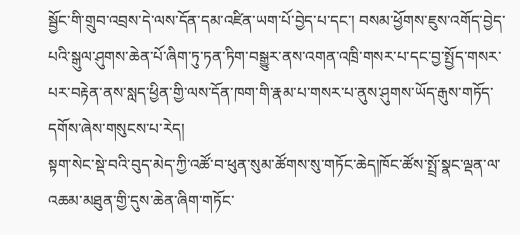སྦྱོང་གི་གྲུབ་འབྲས་དེ་ལས་དོན་དམ་འཛིན་ཡག་པོ་བྱེད་པ་དང་། བསམ་ཕྱོགས་ཇུས་འགོད་བྱེད་པའི་སྒུལ་ཤུགས་ཆེན་པོ་ཞིག་ཏུ་ཏན་ཏིག་བསྒྱུར་ནས་འགན་འཁྲི་གསར་པ་དང་བྱ་སྤྱོད་གསར་པར་བརྟེན་ནས་སླད་ཕྱིན་གྱི་ལས་དོན་ཁག་གི་རྣམ་པ་གསར་པ་ནུས་ཤུགས་ཡོད་རྒུས་གཏོད་དགོས་ཞེས་གསུངས་པ་རེད།
སྟག་སེང་སྡེ་བའི་བུད་མེད་ཀྱི་འཚོ་བ་ཕུན་སུམ་ཚོགས་སུ་གཏོང་ཆེད།ཁོང་ཚོས་སྤྲོ་སྣང་ལྡན་ལ་འཆམ་མཐུན་གྱི་དུས་ཆེན་ཞིག་གཏོང་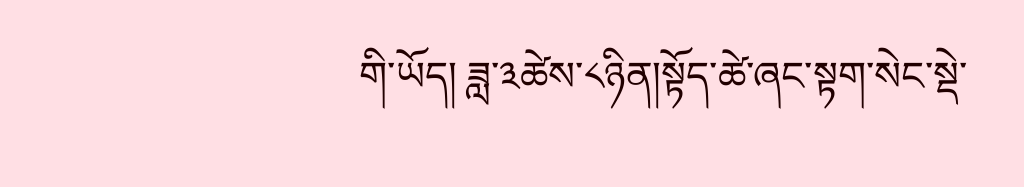གི་ཡོད། ཟླ་༣ཚེས་༨ཉིན།སྟོད་ཚེ་ཞང་སྟག་སེང་སྡེ་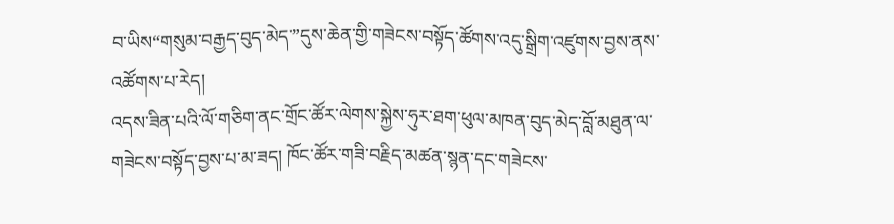བ་ཡིས“གསུམ་བརྒྱད་བུད་མེད་”དུས་ཆེན་གྱི་གཟེངས་བསྟོད་ཚོགས་འདུ་སྒྲིག་འཛུགས་བྱས་ནས་འཚོགས་པ་རེད།
འདས་ཟིན་པའི་ལོ་གཅིག་ནང་གྲོང་ཚོར་ལེགས་སྐྱེས་ཧུར་ཐག་ཕུལ་མཁན་བུད་མེད་བློ་མཐུན་ལ་གཟེངས་བསྟོད་བྱས་པ་མ་ཟད། ཁོང་ཚོར་གཟི་བརྗིད་མཚན་སྙན་དང་གཟེངས་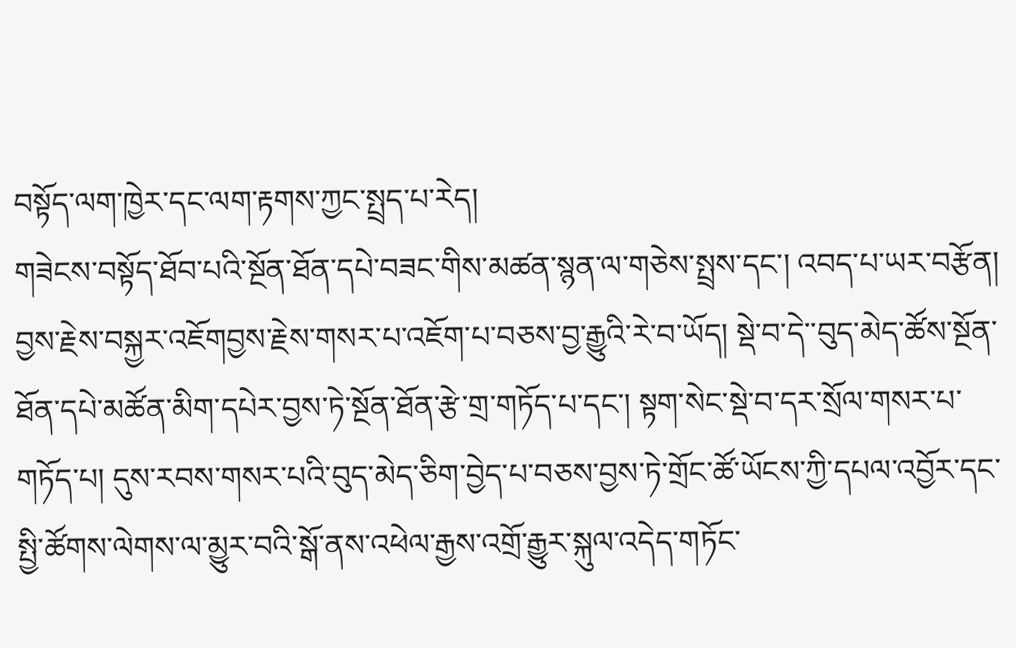བསྟོད་ལག་ཁྱེར་དང་ལག་རྟགས་ཀྱང་སྤྲད་པ་རེད།
གཟེངས་བསྟོད་ཐོབ་པའི་སྔོན་ཐོན་དཔེ་བཟང་གིས་མཚན་སྙན་ལ་གཅེས་སྤྲས་དང་། འབད་པ་ཡར་བརྩོན། བྱས་རྗེས་བསྐྱར་འཇོགབྱས་རྗེས་གསར་པ་འཇོག་པ་བཅས་བྱ་རྒྱུའི་རེ་བ་ཡོད། སྡེ་བ་དེ་་བུད་མེད་ཚོས་སྔོན་ཐོན་དཔེ་མཚོན་མིག་དཔེར་བྱས་ཏེ་སྔོན་ཐོན་རྩེ་གྲ་གཏོད་པ་དང་། སྟག་སེང་སྡེ་བ་དར་སྲོལ་གསར་པ་གཏོད་པ། དུས་རབས་གསར་པའི་བུད་མེད་ཅིག་བྱེད་པ་བཅས་བྱས་ཏེ་གྲོང་ཚོ་ཡོངས་ཀྱི་དཔལ་འབྱོར་དང་སྤྱི་ཚོགས་ལེགས་ལ་མྱུར་བའི་སྒོ་ནས་འཕེལ་རྒྱས་འགྲོ་རྒྱུར་སྐུལ་འདེད་གཏོང་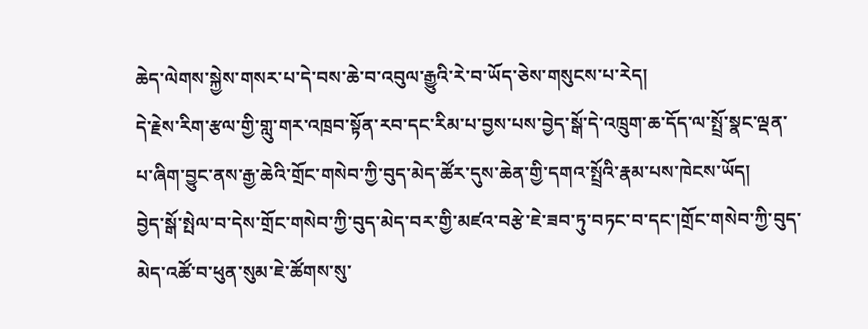ཆེད་ལེགས་སྐྱེས་གསར་པ་དེ་བས་ཆེ་བ་འབུལ་རྒྱུའི་རེ་བ་ཡོད་ཅེས་གསུངས་པ་རེད།
དེ་རྗེས་རིག་རྩལ་གྱི་གླུ་གར་འཁྲབ་སྟོན་རབ་དང་རིམ་པ་བྱས་པས་བྱེད་སྒོ་དེ་འཁྲུག་ཆ་དོད་ལ་སྤྲོ་སྣང་ལྡན་པ་ཞིག་བྱུང་ནས་རྒྱ་ཆེའི་གྲོང་གསེབ་ཀྱི་བུད་མེད་ཚོར་དུས་ཆེན་གྱི་དགའ་སྤྲོའི་རྣམ་པས་ཁེངས་ཡོད།
བྱེད་སྒོ་སྤེལ་བ་དེས་གྲོང་གསེབ་ཀྱི་བུད་མེད་བར་གྱི་མཛའ་བརྩེ་ཇེ་ཟབ་ཏུ་བཏང་བ་དང་།གྲོང་གསེབ་ཀྱི་བུད་མེད་འཚོ་བ་ཕུན་སུམ་ཇེ་ཚོགས་སུ་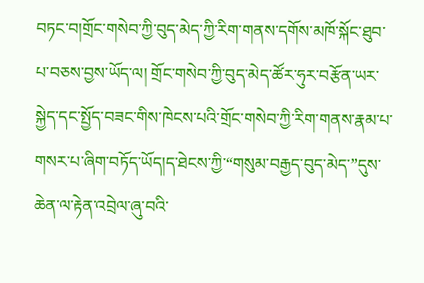བཏང་བ།གྲོང་གསེབ་ཀྱི་བུད་མེད་ཀྱི་རིག་གནས་དགོས་མཁོ་སྐོང་ཐུབ་པ་བཅས་བྱས་ཡོད་ལ། གྲོང་གསེབ་ཀྱི་བུད་མེད་ཚོར་ཧུར་བརྩོན་ཡར་སྐྱེད་དང་སྤྱོད་བཟང་གིས་ཁེངས་པའི་གྲོང་གསེབ་ཀྱི་རིག་གནས་རྣམ་པ་གསར་པ་ཞིག་བཏོད་ཡོད།ད་ཐེངས་ཀྱི་“གསུམ་བརྒྱད་བུད་མེད་”དུས་ཆེན་ལ་རྟེན་འབྲེལ་ཞུ་བའི་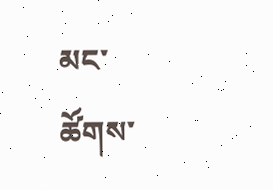མང་ཚོགས་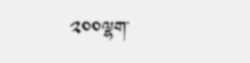༢༠༠ལྷག་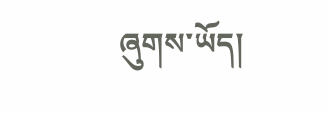ཞུགས་ཡོད།